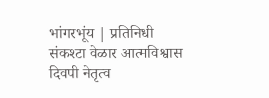भांगरभूंय | प्रतिनिधी
संकश्टा वेळार आत्मविश्वास दिवपी नेतृत्व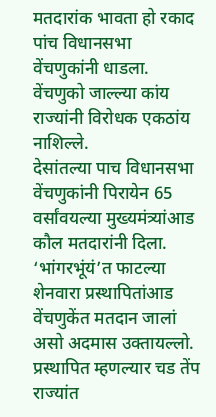मतदारांक भावता हो रकाद पांच विधानसभा वेंचणुकांनी धाडला. वेंचणुको जाल्ल्या कांय राज्यांनी विरोधक एकठांय नाशिल्ले.
देसांतल्या पाच विधानसभा वेंचणुकांनी पिरायेन 65 वर्सांवयल्या मुख्यमंत्र्यांआड कौल मतदारांनी दिला. ‘भांगरभूंयं’त फाटल्या शेनवारा प्रस्थापितांआड वेंचणुकेंत मतदान जालां असो अदमास उक्तायल्लो. प्रस्थापित म्हणल्यार चड तेंप राज्यांत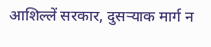आशिल्लें सरकार, दुसऱ्याक मार्ग न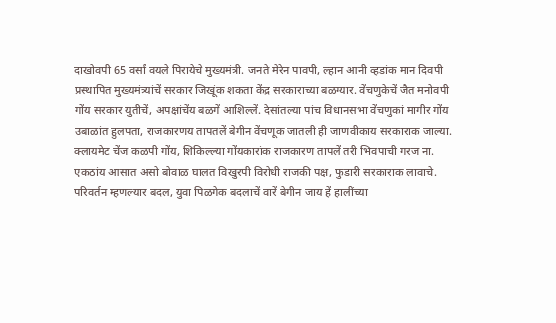दाखोवपी 65 वर्सां वयले पिरायेचे मुख्यमंत्री. जनते मेरेन पावपी, ल्हान आनी व्हडांक मान दिवपी प्रस्थापित मुख्यमंत्र्यांचें सरकार जिखूंक शकता केंद्र सरकाराच्या बळग्यार. वेंचणुकेचें जैत मनोवपी गोंय सरकार युतीचें, अपक्षांचेंय बळगें आशिल्लें. देसांतल्या पांच विधानसभा वेंचणुकां मागीर गोंय उबाळांत हुलपता, राजकारणय तापतलें बेगीन वेंचणूक जातली ही जाणवीकाय सरकाराक जाल्या. क्लायमेट चेंज कळपी गोंय, शिकिल्ल्या गोंयकारांक राजकारण तापलें तरी भिवपाची गरज ना. एकठांय आसात असो बोवाळ घालत विखुरपी विरोधी राजकी पक्ष, फुडारी सरकाराक लावाचे.
परिवर्तन म्हणल्यार बदल, युवा पिळगेक बदलाचें वारें बेगीन जाय हें हालींच्या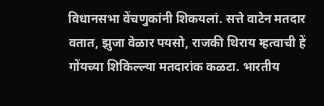विधानसभा वेंचणुकांनी शिकयलां. सत्ते वाटेन मतदार वतात, झुजा वेळार पयसो, राजकी थिराय म्हत्वाची हें गोंयच्या शिकिल्ल्या मतदारांक कळटा. भारतीय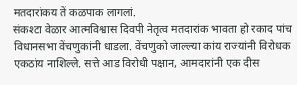मतदारांकय तें कळपाक लागलां.
संकश्टा वेळार आत्मविश्वास दिवपी नेतृत्व मतदारांक भावता हो रकाद पांच विधानसभा वेंचणुकांनी धाडला. वेंचणुको जाल्ल्या कांय राज्यांनी विरोधक एकठांय नाशिल्ले. सत्ते आड विरोधी पक्षान, आमदारांनी एक दीस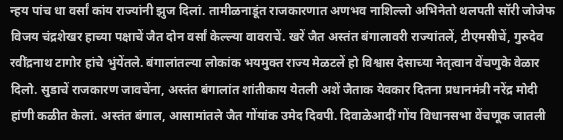न्हय पांच धा वर्सां कांय राज्यांनी झुज दिलां. तामीळनाडूंत राजकारणात अणभव नाशिल्लो अभिनेतो थलपती सॉरी जोजेफ विजय चंद्रशेखर हाच्या पक्षाचें जैत दोन वर्सां केल्ल्या वावराचें. खरें जैत अस्तंत बंगालावरी राज्यांतलें, टीएमसीचें, गुरुदेव रवींद्रनाथ टागोर हांचे भुंयेंतले. बंगालांतल्या लोकांक भयमुक्त राज्य मेळटलें हो विश्वास देसाच्या नेतृत्वान वेंचणुके वेळार दिलो. सुडाचें राजकारण जावचेंना, अस्तंत बंगालांत शांतीकाय येतली अशें जैताक येवकार दितना प्रधानमंत्री नरेंद्र मोदी हांणी कळीत केलां. अस्तंत बंगाल, आसामांतले जैत गोंयांक उमेद दिवपी. दिवाळेआदीं गोंय विधानसभा वेंचणूक जातली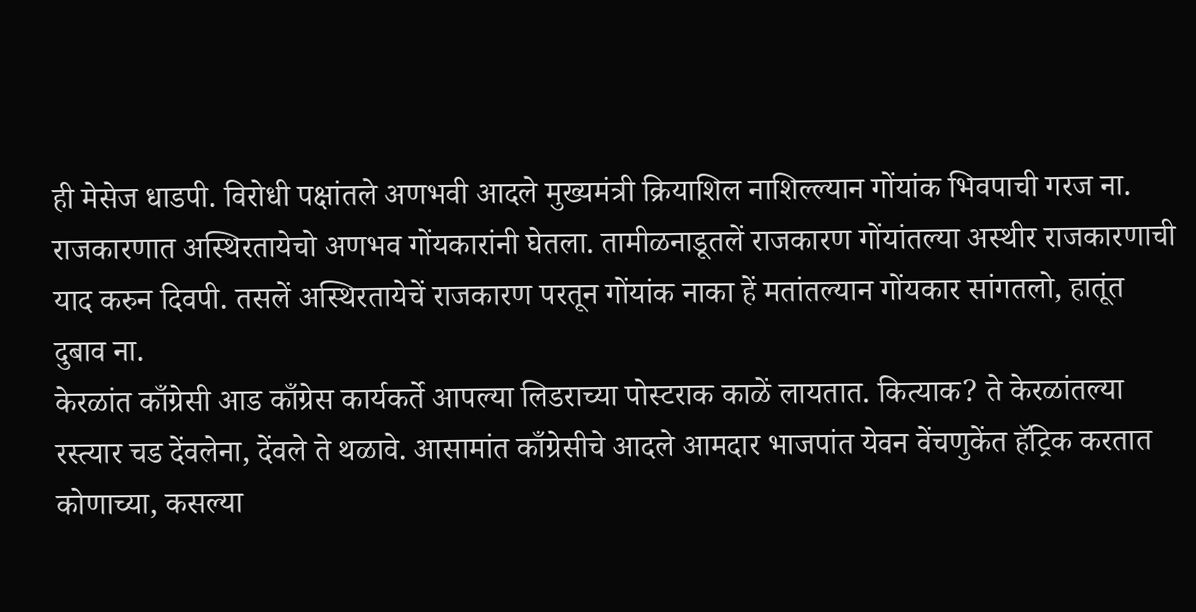ही मेसेज धाडपी. विरोधी पक्षांतले अणभवी आदले मुख्यमंत्री क्रियाशिल नाशिल्ल्यान गोंयांक भिवपाची गरज ना. राजकारणात अस्थिरतायेचो अणभव गोंयकारांनी घेतला. तामीळनाडूतलें राजकारण गोंयांतल्या अस्थीर राजकारणाची याद करुन दिवपी. तसलें अस्थिरतायेचें राजकारण परतून गोंयांक नाका हें मतांतल्यान गोंयकार सांगतलो, हातूंत दुबाव ना.
केरळांत काँग्रेसी आड काँग्रेस कार्यकर्ते आपल्या लिडराच्या पोस्टराक काळें लायतात. कित्याक? ते केरळांतल्या रस्त्यार चड देंवलेना, देंवले ते थळावे. आसामांत काँग्रेसीचे आदले आमदार भाजपांत येवन वेंचणुकेंत हॅट्रिक करतात कोणाच्या, कसल्या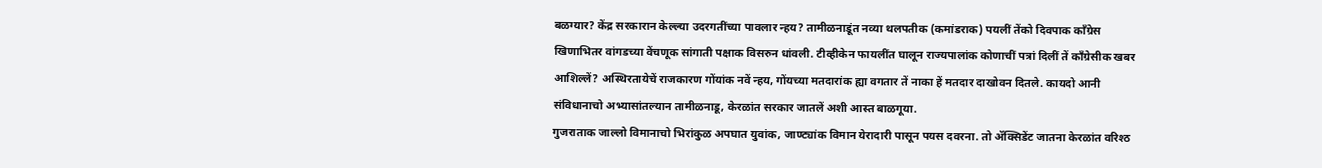बळग्यार? केंद्र सरकारान केल्ल्या उदरगतींच्या पावलार न्हय? तामीळनाडूंत नव्या थलपतीक (कमांडराक) पयलीं तेंको दिवपाक काँग्रेस खिणाभितर वांगडच्या वेंचणूक सांगाती पक्षाक विसरुन धांवली. टीव्हीकेन फायलींत घालून राज्यपालांक कोणाचीं पत्रां दिलीं तें काँग्रेसीक खबर आशिल्लें? अस्थिरतायेचें राजकारण गोंयांक नवें न्हय, गोंयच्या मतदारांक ह्या वगतार तें नाका हें मतदार दाखोवन दितले. कायदो आनी संविधानाचो अभ्यासांतल्यान तामीळनाडू, केरळांत सरकार जातलें अशी आस्त बाळगूया.
गुजराताक जाल्लो विमानाचो भिरांकुळ अपघात युवांक, जाण्ट्यांक विमान येरादारी पासून पयस दवरना. तो ॲक्सिडेंट जातना केरळांत वरिश्ठ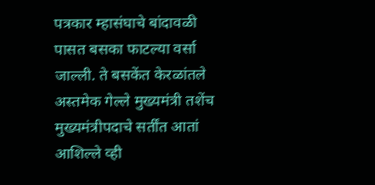पत्रकार म्हासंघाचे बांदावळी पासत बसका फाटल्या वर्सा जाल्ली. ते बसकेंत केरळांतले अस्तमेक गेल्ले मुख्यमंत्री तशेंच मुख्यमंत्रीपदाचे सर्तींत आतां आशिल्ले व्ही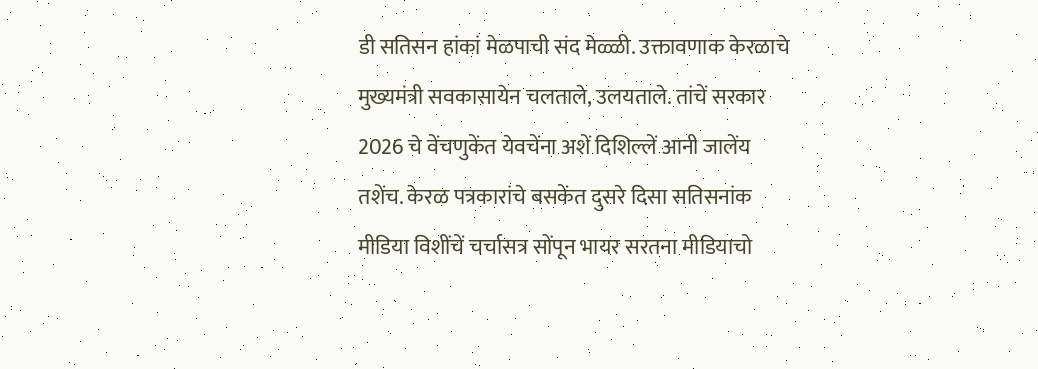डी सतिसन हांकां मेळपाची संद मेळ्ळी. उक्तावणाक केरळाचे मुख्यमंत्री सवकासायेन चलताले, उलयताले. तांचें सरकार 2026 चे वेंचणुकेंत येवचेंना अशें दिशिल्लें आनी जालेंय तशेंच. केरळ पत्रकारांचे बसकेंत दुसरे दिसा सतिसनांक मीडिया विशींचें चर्चासत्र सोंपून भायर सरतना मीडियाचो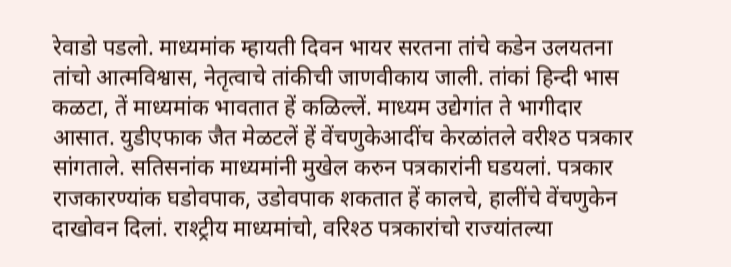रेवाडो पडलो. माध्यमांक म्हायती दिवन भायर सरतना तांचे कडेन उलयतना तांचो आत्मविश्वास, नेतृत्वाचे तांकीची जाणवीकाय जाली. तांकां हिन्दी भास कळटा, तें माध्यमांक भावतात हें कळिल्लें. माध्यम उद्येगांत ते भागीदार आसात. युडीएफाक जैत मेळटलें हें वेंचणुकेआदींच केरळांतले वरीश्ठ पत्रकार सांगताले. सतिसनांक माध्यमांनी मुखेल करुन पत्रकारांनी घडयलां. पत्रकार राजकारण्यांक घडोवपाक, उडोवपाक शकतात हें कालचे, हालींचे वेंचणुकेन दाखोवन दिलां. राश्ट्रीय माध्यमांचो, वरिश्ठ पत्रकारांचो राज्यांतल्या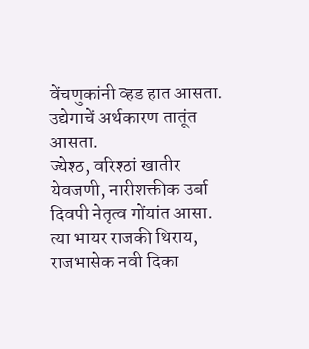वेंचणुकांनी व्हड हात आसता. उद्येगाचें अर्थकारण तातूंत आसता.
ज्येश्ठ, वरिश्ठां खातीर येवजणी, नारीशक्तीक उर्बा दिवपी नेतृत्व गोंयांत आसा. त्या भायर राजकी थिराय, राजभासेक नवी दिका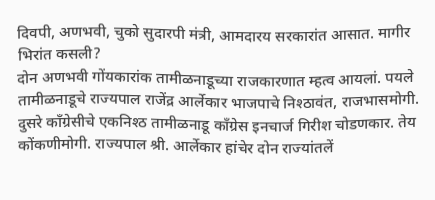दिवपी, अणभवी, चुको सुदारपी मंत्री, आमदारय सरकारांत आसात. मागीर भिरांत कसली?
दोन अणभवी गोंयकारांक तामीळनाडूच्या राजकारणात म्हत्व आयलां. पयले तामीळनाडूचे राज्यपाल राजेंद्र आर्लेकार भाजपाचे निश्ठावंत, राजभासमोगी. दुसरे काँग्रेसीचे एकनिश्ठ तामीळनाडू काँग्रेस इनचार्ज गिरीश चोडणकार. तेय कोंकणीमोगी. राज्यपाल श्री. आर्लेकार हांचेर दोन राज्यांतलें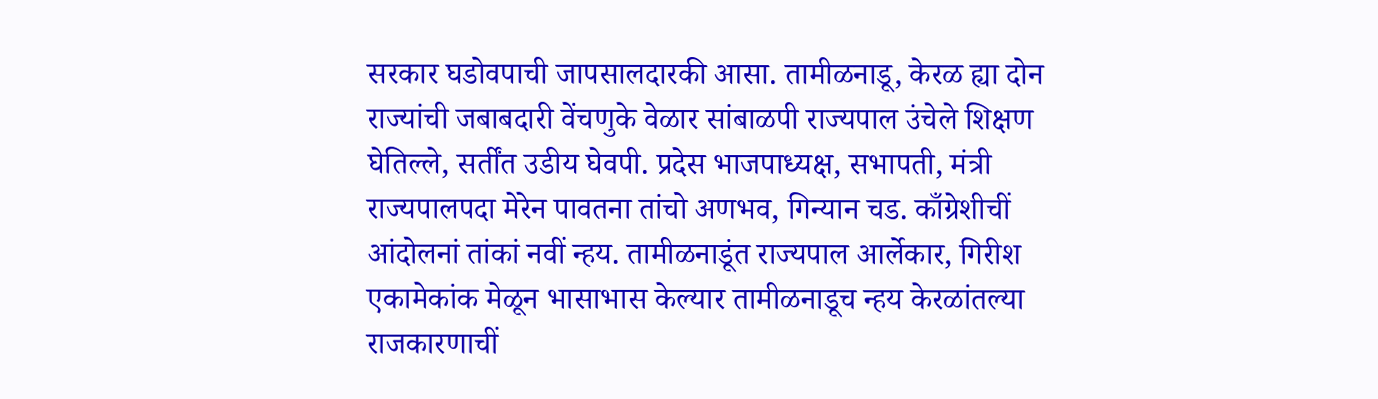सरकार घडोवपाची जापसालदारकी आसा. तामीळनाडू, केरळ ह्या दोन राज्यांची जबाबदारी वेंचणुके वेळार सांबाळपी राज्यपाल उंचेले शिक्षण घेतिल्ले, सर्तींत उडीय घेवपी. प्रदेस भाजपाध्यक्ष, सभापती, मंत्री राज्यपालपदा मेरेन पावतना तांचो अणभव, गिन्यान चड. काँग्रेशीचीं आंदोलनां तांकां नवीं न्हय. तामीळनाडूंत राज्यपाल आर्लेकार, गिरीश एकामेकांक मेळून भासाभास केल्यार तामीळनाडूच न्हय केरळांतल्या राजकारणाचीं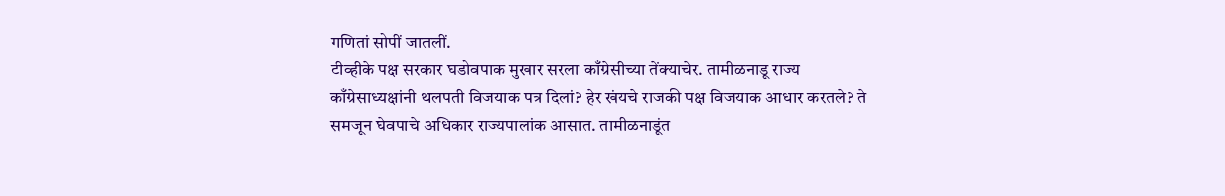गणितां सोपीं जातलीं.
टीव्हीके पक्ष सरकार घडोवपाक मुखार सरला काँग्रेसीच्या तेंक्याचेर. तामीळनाडू राज्य काँग्रेसाध्यक्षांनी थलपती विजयाक पत्र दिलां? हेर खंयचे राजकी पक्ष विजयाक आधार करतले? ते समजून घेवपाचे अधिकार राज्यपालांक आसात. तामीळनाडूंत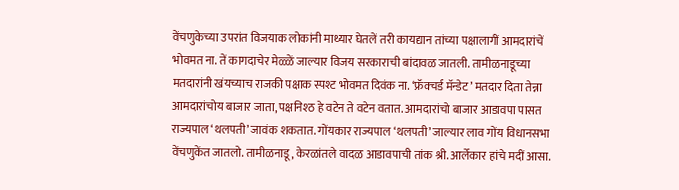वेंचणुकेच्या उपरांत विजयाक लोकांनी माथ्यार घेतलें तरी कायद्यान तांच्या पक्षालागीं आमदारांचें भोवमत ना. तें कागदाचेर मेळ्ळें जाल्यार विजय सरकाराची बांदावळ जातली. तामीळनाडूच्या मतदारांनी खंयच्याच राजकी पक्षाक स्पश्ट भोवमत दिवंक ना. ‘फ्रॅक्चर्ड मॅन्डेट’ मतदार दिता तेन्ना आमदारांचोय बाजार जाता, पक्षनिश्ठ हे वटेन ते वटेन वतात. आमदारांचो बाजार आडावपा पासत राज्यपाल ‘थलपती’ जावंक शकतात. गोंयकार राज्यपाल ‘थलपती’ जाल्यार लाव गोंय विधानसभा वेंचणुकेंत जातलो. तामीळनाडू, केरळांतले वादळ आडावपाची तांक श्री. आर्लेकार हांचे मदीं आसा.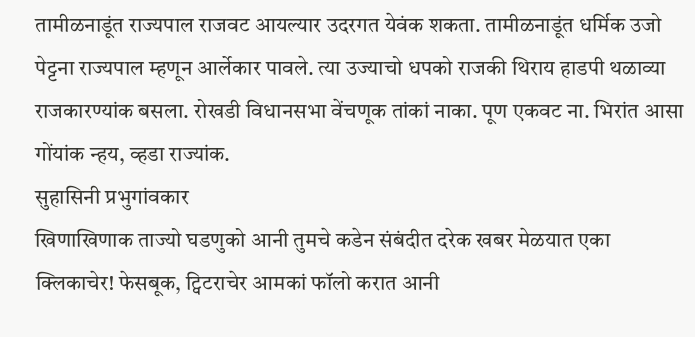तामीळनाडूंत राज्यपाल राजवट आयल्यार उदरगत येवंक शकता. तामीळनाडूंत धर्मिक उजो पेट्टना राज्यपाल म्हणून आर्लेकार पावले. त्या उज्याचो धपको राजकी थिराय हाडपी थळाव्या राजकारण्यांक बसला. रोखडी विधानसभा वेंचणूक तांकां नाका. पूण एकवट ना. भिरांत आसा गोंयांक न्हय, व्हडा राज्यांक.
सुहासिनी प्रभुगांवकार
खिणाखिणाक ताज्यो घडणुको आनी तुमचे कडेन संबंदीत दरेक खबर मेळयात एका क्लिकाचेर! फेसबूक, ट्विटराचेर आमकां फॉलो करात आनी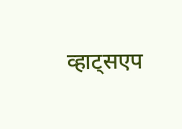व्हाट्सएप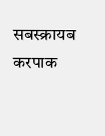सबस्क्रायब करपाक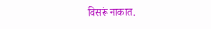विसरूं नाकात.